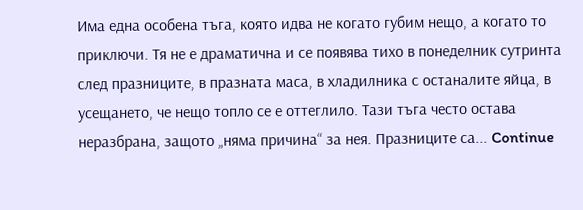Има една особена тъга, която идва не когато губим нещо, а когато то приключи. Тя не е драматична и се появява тихо в понеделник сутринта след празниците, в празната маса, в хладилника с останалите яйца, в усещането, че нещо топло се е оттеглило. Тази тъга често остава неразбрана, защото „няма причина“ за нея. Празниците са... Continue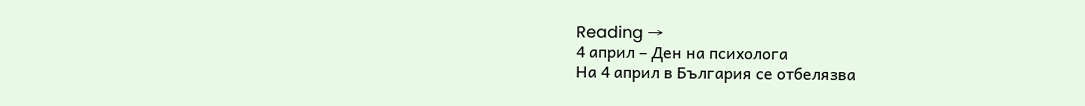Reading →
4 април – Ден на психолога
На 4 април в България се отбелязва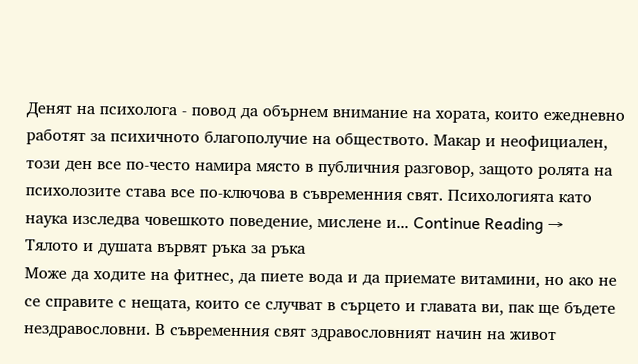Денят на психолога - повод да обърнем внимание на хората, които ежедневно работят за психичното благополучие на обществото. Макар и неофициален, този ден все по-често намира място в публичния разговор, защото ролята на психолозите става все по-ключова в съвременния свят. Психологията като наука изследва човешкото поведение, мислене и... Continue Reading →
Тялото и душата вървят ръка за ръка
Може да ходите на фитнес, да пиете вода и да приемате витамини, но ако не се справите с нещата, които се случват в сърцето и главата ви, пак ще бъдете нездравословни. В съвременния свят здравословният начин на живот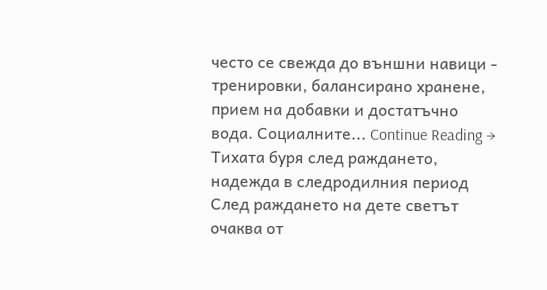често се свежда до външни навици - тренировки, балансирано хранене, прием на добавки и достатъчно вода. Социалните... Continue Reading →
Тихата буря след раждането, надежда в следродилния период
След раждането на дете светът очаква от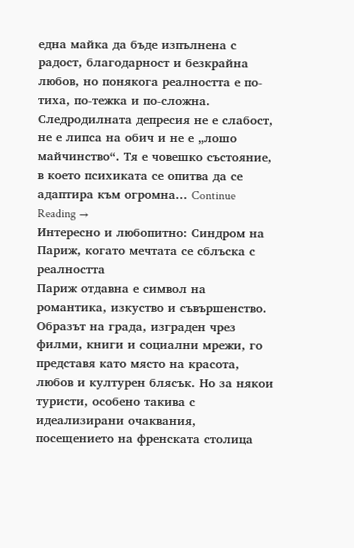една майка да бъде изпълнена с радост, благодарност и безкрайна любов, но понякога реалността е по-тиха, по-тежка и по-сложна. Следродилната депресия не е слабост, не е липса на обич и не е „лошо майчинство“. Тя е човешко състояние, в което психиката се опитва да се адаптира към огромна... Continue Reading →
Интересно и любопитно: Синдром на Париж, когато мечтата се сблъска с реалността
Париж отдавна е символ на романтика, изкуство и съвършенство. Образът на града, изграден чрез филми, книги и социални мрежи, го представя като място на красота, любов и културен блясък. Но за някои туристи, особено такива с идеализирани очаквания, посещението на френската столица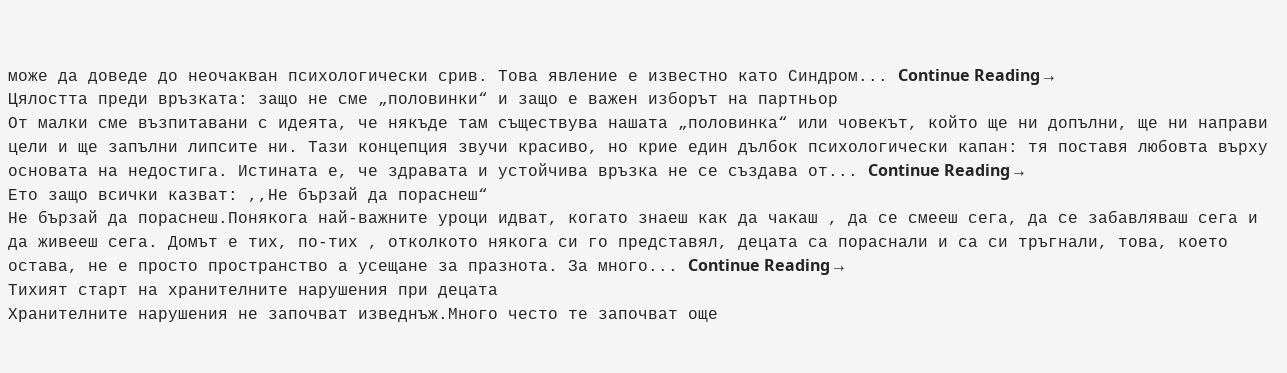може да доведе до неочакван психологически срив. Това явление е известно като Синдром... Continue Reading →
Цялостта преди връзката: защо не сме „половинки“ и защо е важен изборът на партньор
От малки сме възпитавани с идеята, че някъде там съществува нашата „половинка“ или човекът, който ще ни допълни, ще ни направи цели и ще запълни липсите ни. Тази концепция звучи красиво, но крие един дълбок психологически капан: тя поставя любовта върху основата на недостига. Истината е, че здравата и устойчива връзка не се създава от... Continue Reading →
Ето защо всички казват: ,,Не бързай да пораснеш“
Не бързай да пораснеш.Понякога най-важните уроци идват, когато знаеш как да чакаш , да се смееш сега, да се забавляваш сега и да живееш сега. Домът е тих, по-тих , отколкото някога си го представял, децата са пораснали и са си тръгнали, това, което остава, не е просто пространство а усещане за празнота. За много... Continue Reading →
Тихият старт на хранителните нарушения при децата
Хранителните нарушения не започват изведнъж.Много често те започват още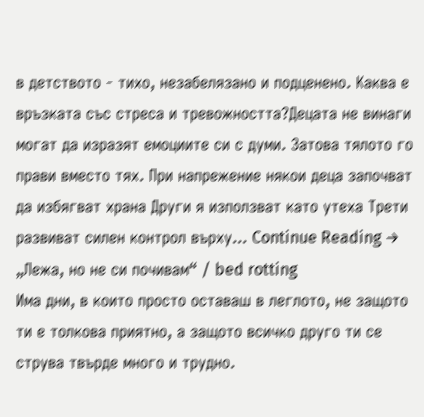в детството - тихо, незабелязано и подценено. Каква е връзката със стреса и тревожността?Децата не винаги могат да изразят емоциите си с думи. Затова тялото го прави вместо тях. При напрежение някои деца започват да избягват храна Други я използват като утеха Трети развиват силен контрол върху... Continue Reading →
„Лежа, но не си почивам“ / bed rotting
Има дни, в които просто оставаш в леглото, не защото ти е толкова приятно, а защото всичко друго ти се струва твърде много и трудно.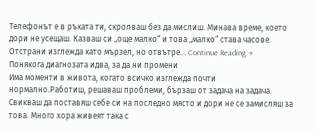Телефонът е в ръката ти, скролваш без да мислиш. Минава време, което дори не усещаш. Казваш си „още малко“ и това „малко“ става часове. Отстрани изглежда като мързел, но отвътре... Continue Reading →
Понякога диагнозата идва, за да ни промени
Има моменти в живота, когато всичко изглежда почти нормално.Работиш, решаваш проблеми, бързаш от задача на задача. Свикваш да поставяш себе си на последно място и дори не се замисляш за това. Много хора живеят така с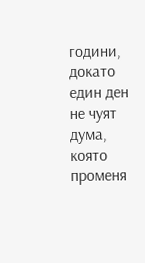години, докато един ден не чуят дума, която променя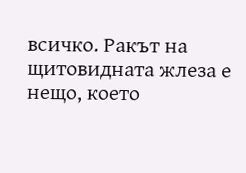всичко. Ракът на щитовидната жлеза е нещо, което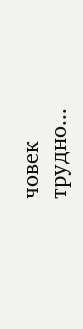човек трудно...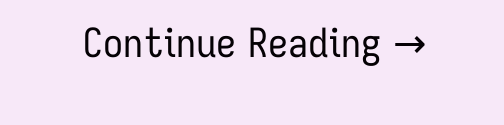Continue Reading →